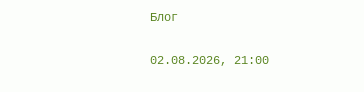Блог

02.08.2026, 21:00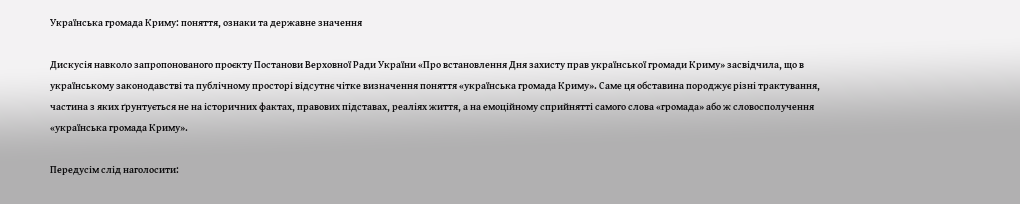Українська громада Криму: поняття, ознаки та державне значення

Дискусія навколо запропонованого проєкту Постанови Верховної Ради України «Про встановлення Дня захисту прав української громади Криму» засвідчила, що в українському законодавстві та публічному просторі відсутнє чітке визначення поняття «українська громада Криму». Саме ця обставина породжує різні трактування, частина з яких ґрунтується не на історичних фактах, правових підставах, реаліях життя, а на емоційному сприйнятті самого слова «громада» або ж словосполучення «українська громада Криму».

Передусім слід наголосити: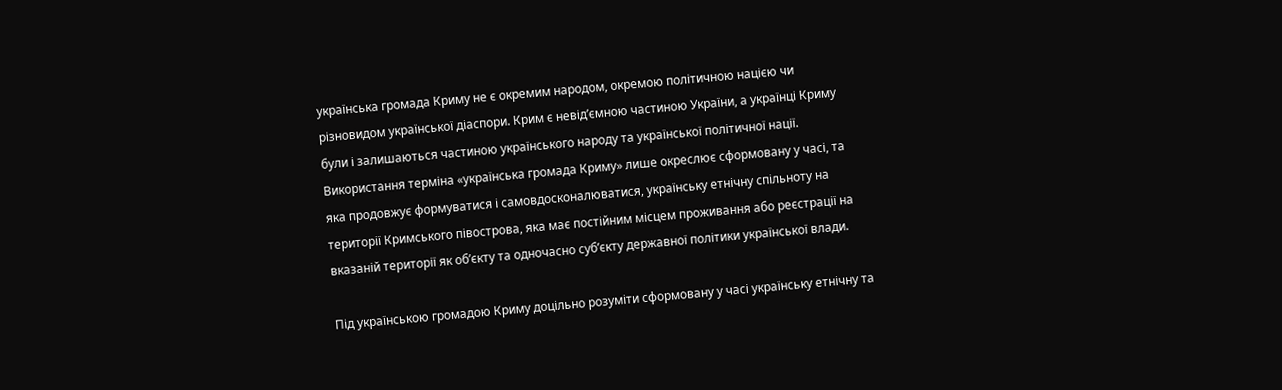українська громада Криму не є окремим народом, окремою політичною нацією чи різновидом української діаспори. Крим є невід’ємною частиною України, а українці Криму були і залишаються частиною українського народу та української політичної нації. Використання терміна «українська громада Криму» лише окреслює сформовану у часі, та яка продовжує формуватися і самовдосконалюватися, українську етнічну спільноту на території Кримського півострова, яка має постійним місцем проживання або реєстрації на вказаній території як об’єкту та одночасно суб’єкту державної політики української влади.

Під українською громадою Криму доцільно розуміти сформовану у часі українську етнічну та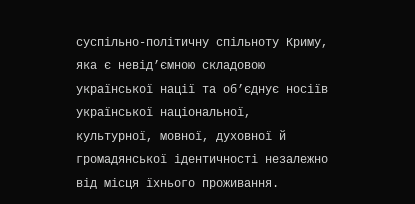суспільно-політичну спільноту Криму, яка є невід’ємною складовою української нації та об’єднує носіїв української національної, культурної, мовної, духовної й громадянської ідентичності незалежно від місця їхнього проживання.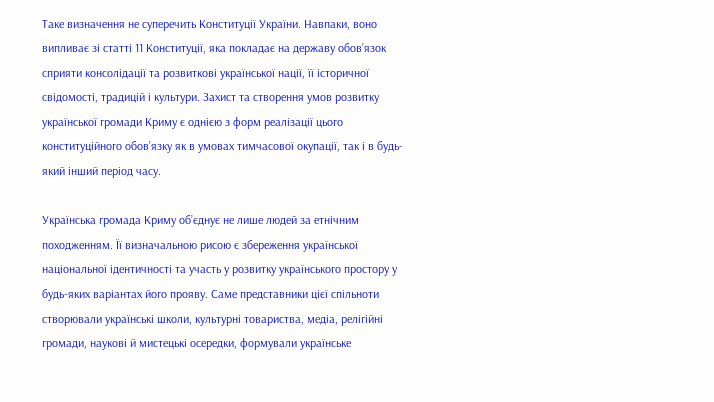Таке визначення не суперечить Конституції України. Навпаки, воно випливає зі статті 11 Конституції, яка покладає на державу обов’язок сприяти консолідації та розвиткові української нації, її історичної свідомості, традицій і культури. Захист та створення умов розвитку української громади Криму є однією з форм реалізації цього конституційного обов’язку як в умовах тимчасової окупації, так і в будь-який інший період часу.

Українська громада Криму об’єднує не лише людей за етнічним походженням. Її визначальною рисою є збереження української національної ідентичності та участь у розвитку українського простору у будь-яких варіантах його прояву. Саме представники цієї спільноти створювали українські школи, культурні товариства, медіа, релігійні громади, наукові й мистецькі осередки, формували українське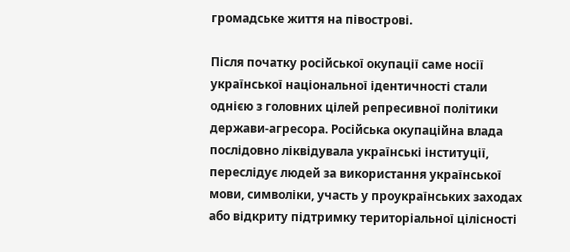громадське життя на півострові.

Після початку російської окупації саме носії української національної ідентичності стали однією з головних цілей репресивної політики держави-агресора. Російська окупаційна влада послідовно ліквідувала українські інституції, переслідує людей за використання української мови, символіки, участь у проукраїнських заходах або відкриту підтримку територіальної цілісності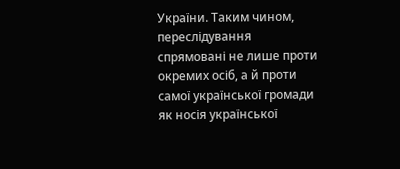України. Таким чином, переслідування спрямовані не лише проти окремих осіб, а й проти самої української громади як носія української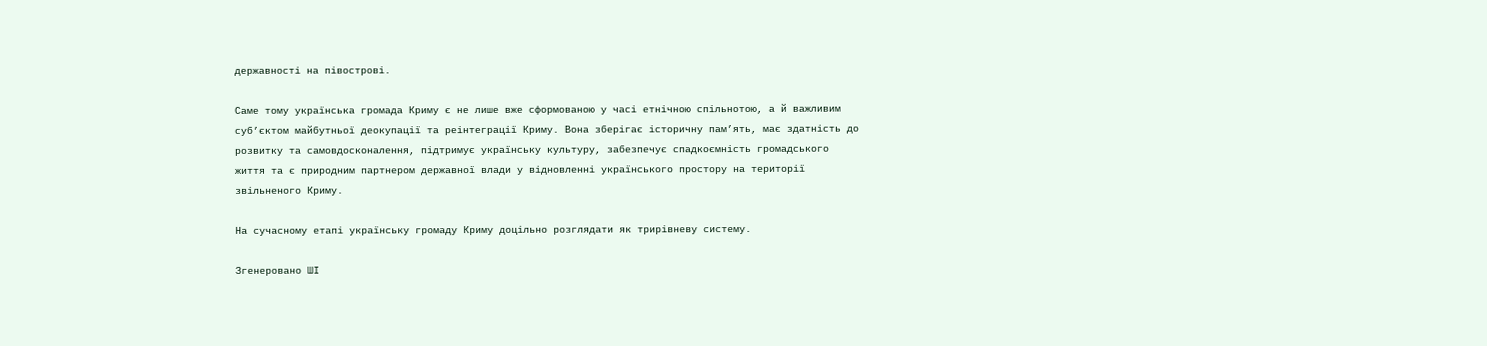державності на півострові.

Саме тому українська громада Криму є не лише вже сформованою у часі етнічною спільнотою, а й важливим суб’єктом майбутньої деокупації та реінтеграції Криму. Вона зберігає історичну пам’ять, має здатність до розвитку та самовдосконалення, підтримує українську культуру, забезпечує спадкоємність громадського життя та є природним партнером державної влади у відновленні українського простору на території звільненого Криму.

На сучасному етапі українську громаду Криму доцільно розглядати як трирівневу систему.

Згенеровано ШІ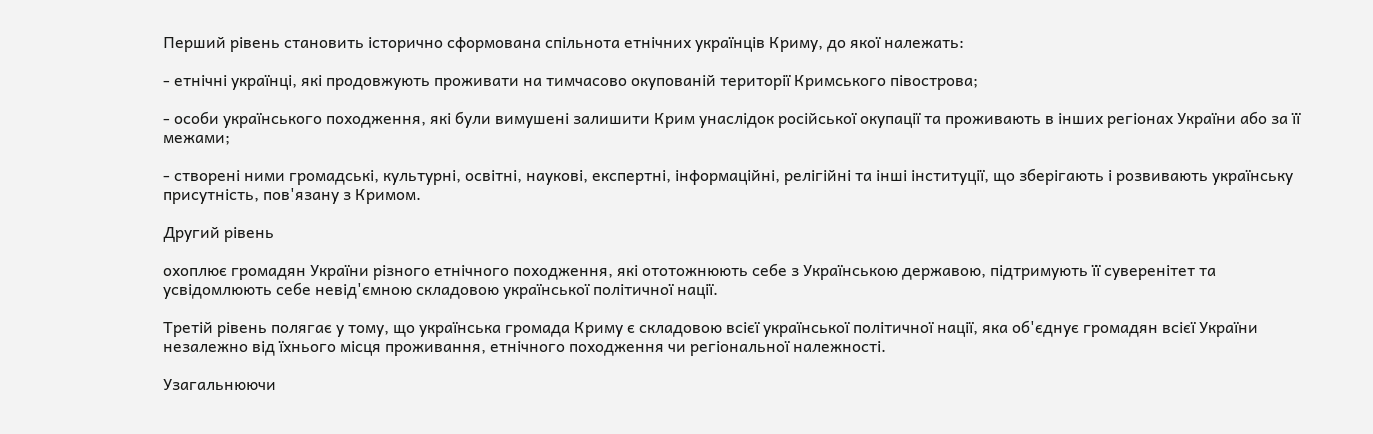Перший рівень становить історично сформована спільнота етнічних українців Криму, до якої належать:

- етнічні українці, які продовжують проживати на тимчасово окупованій території Кримського півострова;

- особи українського походження, які були вимушені залишити Крим унаслідок російської окупації та проживають в інших регіонах України або за її межами;

- створені ними громадські, культурні, освітні, наукові, експертні, інформаційні, релігійні та інші інституції, що зберігають і розвивають українську присутність, пов'язану з Кримом.

Другий рівень

охоплює громадян України різного етнічного походження, які ототожнюють себе з Українською державою, підтримують її суверенітет та усвідомлюють себе невід'ємною складовою української політичної нації.

Третій рівень полягає у тому, що українська громада Криму є складовою всієї української політичної нації, яка об'єднує громадян всієї України незалежно від їхнього місця проживання, етнічного походження чи регіональної належності.

Узагальнюючи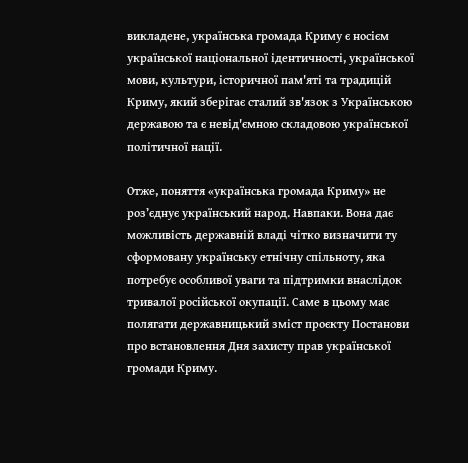викладене, українська громада Криму є носієм української національної ідентичності, української мови, культури, історичної пам'яті та традицій Криму, який зберігає сталий зв'язок з Українською державою та є невід'ємною складовою української політичної нації.

Отже, поняття «українська громада Криму» не роз’єднує український народ. Навпаки. Вона дає можливість державній владі чітко визначити ту сформовану українську етнічну спільноту, яка потребує особливої уваги та підтримки внаслідок тривалої російської окупації. Саме в цьому має полягати державницький зміст проєкту Постанови про встановлення Дня захисту прав української громади Криму.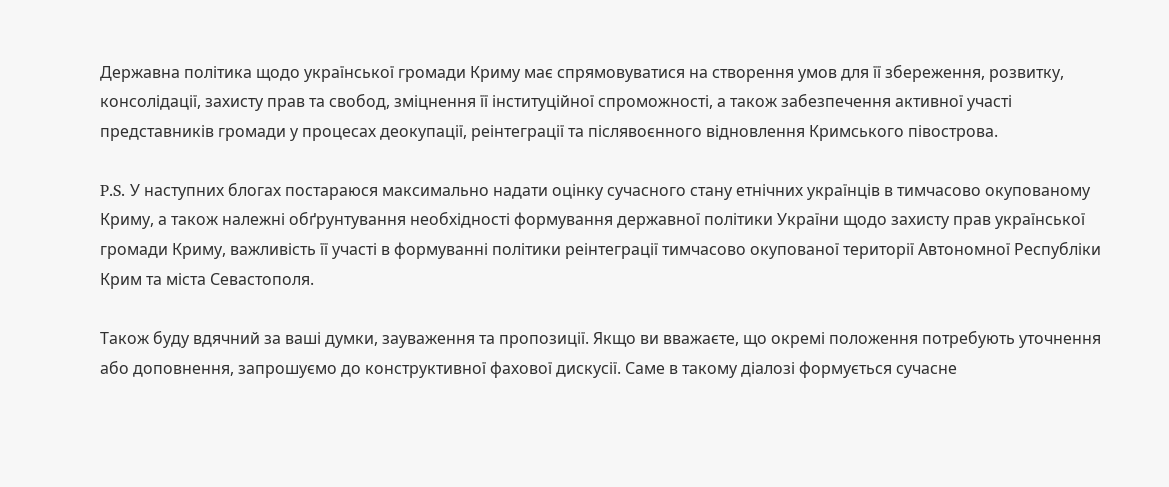Державна політика щодо української громади Криму має спрямовуватися на створення умов для її збереження, розвитку, консолідації, захисту прав та свобод, зміцнення її інституційної спроможності, а також забезпечення активної участі представників громади у процесах деокупації, реінтеграції та післявоєнного відновлення Кримського півострова.

P.S. У наступних блогах постараюся максимально надати оцінку сучасного стану етнічних українців в тимчасово окупованому Криму, а також належні обґрунтування необхідності формування державної політики України щодо захисту прав української громади Криму, важливість її участі в формуванні політики реінтеграції тимчасово окупованої території Автономної Республіки Крим та міста Севастополя.

Також буду вдячний за ваші думки, зауваження та пропозиції. Якщо ви вважаєте, що окремі положення потребують уточнення або доповнення, запрошуємо до конструктивної фахової дискусії. Саме в такому діалозі формується сучасне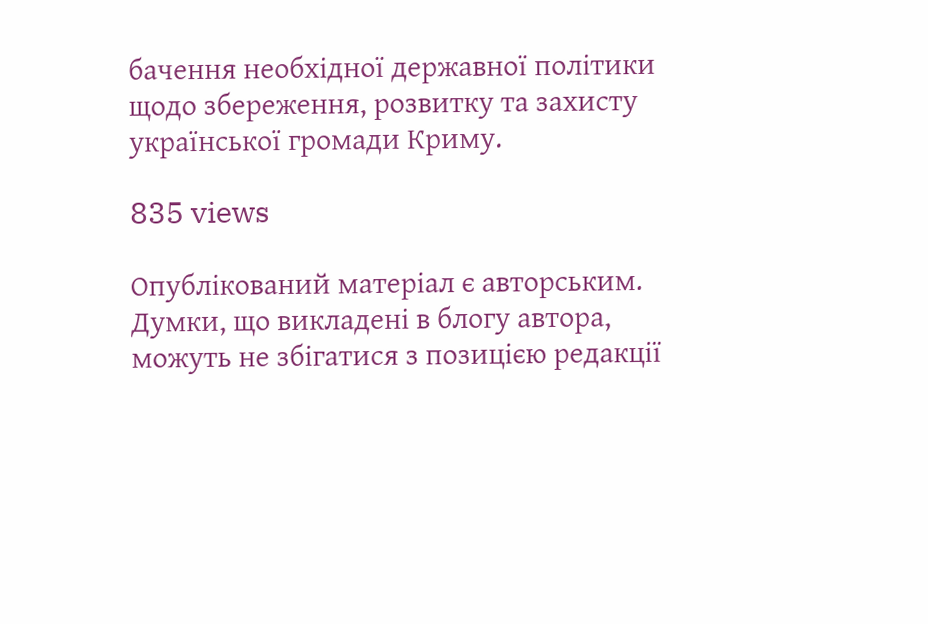бачення необхідної державної політики щодо збереження, розвитку та захисту української громади Криму.

835 views

Опублікований матеріал є авторським. Думки, що викладені в блогу автора, можуть не збігатися з позицією редакції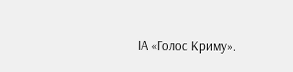ІА «Голос Криму».